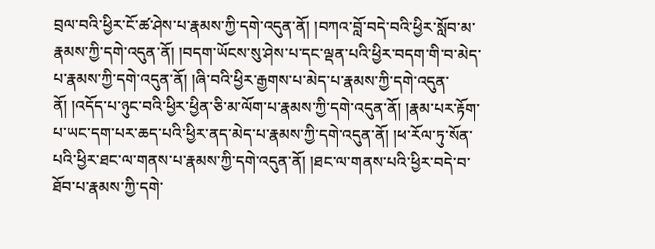བྲལ་བའི་ཕྱིར་ངོ་ཚ་ཤེས་པ་རྣམས་ཀྱི་དགེ་འདུན་ནོ། །བཀའ་བློ་བདེ་བའི་ཕྱིར་སློབ་མ་རྣམས་ཀྱི་དགེ་འདུན་ནོ། །བདག་ཡོངས་སུ་ཤེས་པ་དང་ལྡན་པའི་ཕྱིར་བདག་གི་བ་མེད་པ་རྣམས་ཀྱི་དགེ་འདུན་ནོ། །ཞི་བའི་ཕྱིར་རྒྱགས་པ་མེད་པ་རྣམས་ཀྱི་དགེ་འདུན་ནོ། །འདོད་པ་ཉུང་བའི་ཕྱིར་ཕྱིན་ཅི་མ་ལོག་པ་རྣམས་ཀྱི་དགེ་འདུན་ནོ། །རྣམ་པར་རྟོག་པ་ཡང་དག་པར་ཆད་པའི་ཕྱིར་ནད་མེད་པ་རྣམས་ཀྱི་དགེ་འདུན་ནོ། །ཕ་རོལ་ཏུ་སོན་པའི་ཕྱིར་ཐང་ལ་གནས་པ་རྣམས་ཀྱི་དགེ་འདུན་ནོ། །ཐང་ལ་གནས་པའི་ཕྱིར་བདེ་བ་ཐོབ་པ་རྣམས་ཀྱི་དགེ་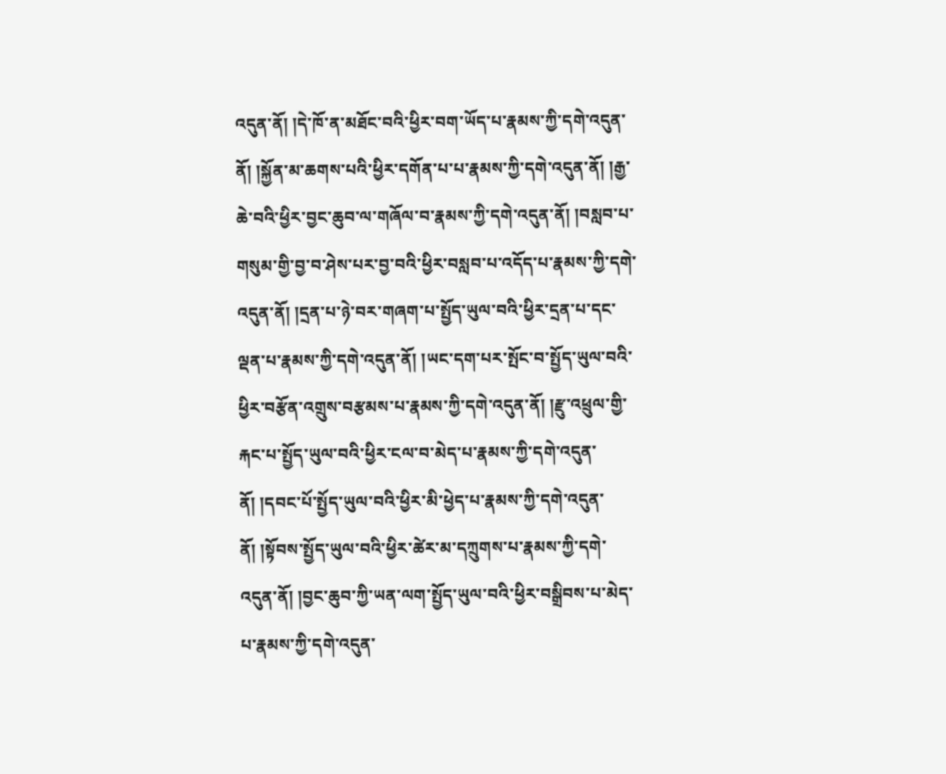འདུན་ནོ། །དེ་ཁོ་ན་མཐོང་བའི་ཕྱིར་བག་ཡོད་པ་རྣམས་ཀྱི་དགེ་འདུན་ནོ། །སྐྱོན་མ་ཆགས་པའི་ཕྱིར་དགོན་པ་པ་རྣམས་ཀྱི་དགེ་འདུན་ནོ། །རྒྱ་ཆེ་བའི་ཕྱིར་བྱང་ཆུབ་ལ་གཞོལ་བ་རྣམས་ཀྱི་དགེ་འདུན་ནོ། །བསླབ་པ་གསུམ་གྱི་བྱ་བ་ཤེས་པར་བྱ་བའི་ཕྱིར་བསླབ་པ་འདོད་པ་རྣམས་ཀྱི་དགེ་འདུན་ནོ། །དྲན་པ་ཉེ་བར་གཞག་པ་སྤྱོད་ཡུལ་བའི་ཕྱིར་དྲན་པ་དང་ལྡན་པ་རྣམས་ཀྱི་དགེ་འདུན་ནོ། །ཡང་དག་པར་སྤོང་བ་སྤྱོད་ཡུལ་བའི་ཕྱིར་བརྩོན་འགྲུས་བརྩམས་པ་རྣམས་ཀྱི་དགེ་འདུན་ནོ། །རྫུ་འཕྲུལ་གྱི་རྐང་པ་སྤྱོད་ཡུལ་བའི་ཕྱིར་ངལ་བ་མེད་པ་རྣམས་ཀྱི་དགེ་འདུན་ནོ། །དབང་པོ་སྤྱོད་ཡུལ་བའི་ཕྱིར་མི་ཕྱེད་པ་རྣམས་ཀྱི་དགེ་འདུན་ནོ། །སྟོབས་སྤྱོད་ཡུལ་བའི་ཕྱིར་ཚེར་མ་དཀྲུགས་པ་རྣམས་ཀྱི་དགེ་འདུན་ནོ། །བྱང་ཆུབ་ཀྱི་ཡན་ལག་སྤྱོད་ཡུལ་བའི་ཕྱིར་བསྒྲིབས་པ་མེད་པ་རྣམས་ཀྱི་དགེ་འདུན་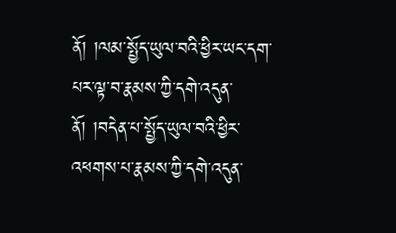ནོ། །ལམ་སྤྱོད་ཡུལ་བའི་ཕྱིར་ཡང་དག་པར་ལྟ་བ་རྣམས་ཀྱི་དགེ་འདུན་ནོ། །བདེན་པ་སྤྱོད་ཡུལ་བའི་ཕྱིར་འཕགས་པ་རྣམས་ཀྱི་དགེ་འདུན་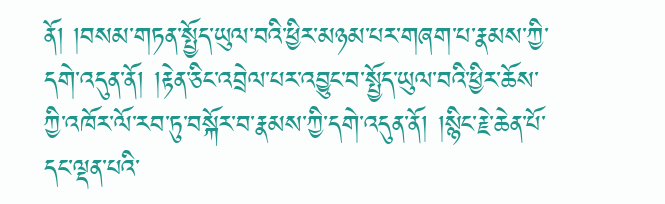ནོ། །བསམ་གཏན་སྤྱོད་ཡུལ་བའི་ཕྱིར་མཉམ་པར་གཞག་པ་རྣམས་ཀྱི་དགེ་འདུན་ནོ། །རྟེན་ཅིང་འབྲེལ་པར་འབྱུང་བ་སྤྱོད་ཡུལ་བའི་ཕྱིར་ཆོས་ཀྱི་འཁོར་ལོ་རབ་ཏུ་བསྐོར་བ་རྣམས་ཀྱི་དགེ་འདུན་ནོ། །སྙིང་རྗེ་ཆེན་པོ་དང་ལྡན་པའི་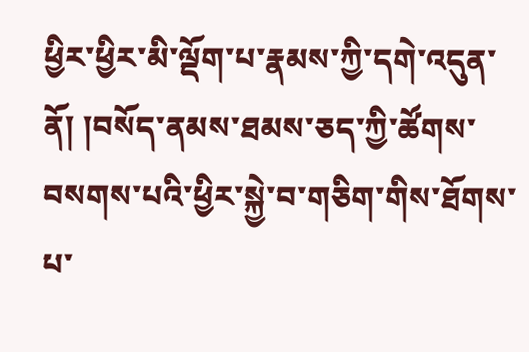ཕྱིར་ཕྱིར་མི་ལྡོག་པ་རྣམས་ཀྱི་དགེ་འདུན་ནོ། །བསོད་ནམས་ཐམས་ཅད་ཀྱི་ཚོགས་བསགས་པའི་ཕྱིར་སྐྱེ་བ་གཅིག་གིས་ཐོགས་པ་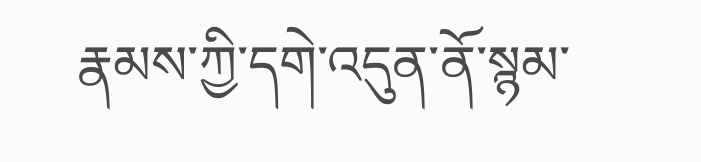རྣམས་ཀྱི་དགེ་འདུན་ནོ་སྙམ་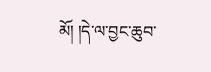མོ། །དེ་ལ་བྱང་ཆུབ་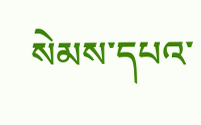སེམས་དཔའ་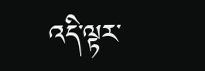འདི་ལྟར་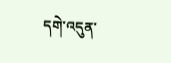དགེ་འདུན་